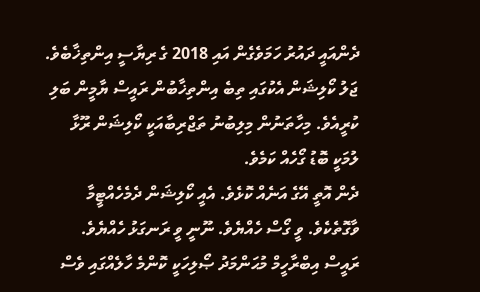ދެންއައީ ދައުރު ހަމަވެގެން އައި 2018 ގެ ރިޔާސީ އިންތިޚާބެވެ. ޖަލު ކޯލިޝަން އެކުގައި ތިބެ އިންތިޚާބުން ރައީސް ޔާމީން ބަލި ކުރީއެވެ. މިހާތަނުން މިލިބުނު ތަޖްރިބާއަކީ ކޯލިޝަން ރޫޅާ ލުމަކީ ބޮޑު ގޯހެއް ކަމެވެ.
ދެން އޮތީ އޭގެ އަނެއް ކޮޅެވެ. އެއީ ކޯލިޝަން ދެމެހެއްޓީމާ ވާގޮތެކެވެ. ވީ ގޯސް ހެއްޔެވެ. ނޫނީ ވީ ރަނގަޅު ހެއްޔެވެ.
ރައީސް އިބްރާހީމް މުޙަންމަދު ޞޯލިހަކީ ކޮންމެ ހާލެއްގައި ވެސް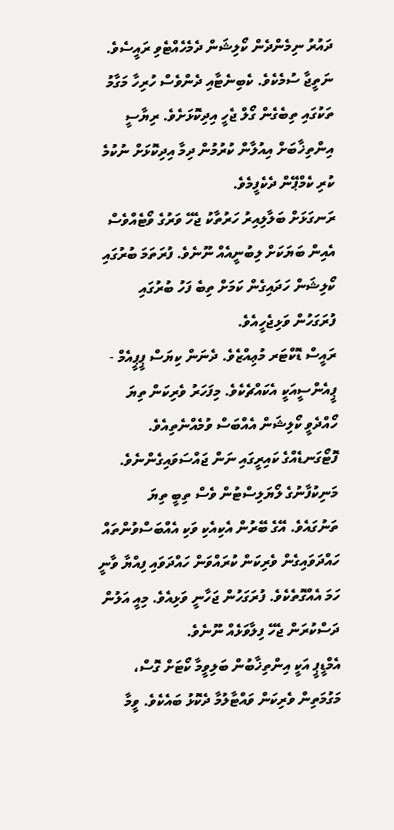ދައުރު ނިމެންދެން ކޯލިޝަން ދެމެހެއްޓެވި ރައީސެވެ. ނަތީޖާ ސުމެކެވެ. ކެބިނެޓާއި ދެންވެސް ހުރިހާ މަގާމު ތަކުގައި ތިބެގެން ގޯލް ޖެހީ އިދިކޮޅަށެވެ. ރިޔާސީ އިންތިޚާބަށް އިއުލާން ކުރުމުން ދިމާ އިދިކޮޅަށް ނުކުމެ ކުރި ކެމްޕޭން ދެކެފީމެވެ.
ރަނގަޅަށް ބަލާލިއިރު ހަރުތާކު ޖެހޭ ވަރުގެ ވޯޓެއްވެސް އެއިން ބަޔަކަށް ލިބުނީއެއް ނޫނެވެ. ފުރަތަމަ ބުރުގައި ކޯލިޝަން ހަދައިގެން ކަމަށް ތިބެ ފަހު ބުރުގައި ފުރަގަހުން ވަޅިޖެހީއެވެ.
ރައީސް ޑޮކްޓަރ މުޢިއްޒެވެ. ދެނަން ކިޔަސް ޕީޕީއެމް - ޕީއެންސީއަކީ އެކައްޗެކެވެ. މިފަހަރު ވެރިކަން ތިޔަ ހޯއްދެވީ ކޯލިޝަން އެއްބަސް ވުމެއްނެތިއެވެ. ފޮޓޯގަނޑެއްގެ ކައިރީގައި ނަން ޖައްސަވައިގެންނެވެ. މަނިކުފާނުގެ ލޯޔަލިސްޓުން ވެސް ތިބީ ތިޔަ ތަނުގައެވެ. އޭގެ ބޭރުން އެކިއެކި ވަކި އެއްބަސްވުންތައް ހައްދަވައިގެން ވެރިކަން ކުރައްވަން ހައްދަވައި ފިއްޔާ ވާނީ ހަމަ އެއްގޮތެކެވެ. ފުރަގަހުން ޖަހާނީ ވަޅިއެވެ. މިއީ އަލުން ދަސްކުރަން ޖެހޭ ފިލާވަޅެއް ނޫނެވެ.
އެމްޑީޕީ އަކީ އިންތިޚާބުން ބަލިވީމާ ކޯޓަށް ގޮސް، މަގުމަތިން ވެރިކަން ވައްޓާލުމާ ދެކޮޅު ބައެކެވެ. ވީމާ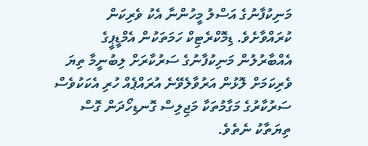މަނިކުފާނުގެ އަސްލު މީހުންނާ އެކު ވެރިކަން ކުރައްވާށެވެ. ޑިމޮކްރެޓިކް ހަމަތަކުން އެމްޑީޕީގެ އެއްބާރުލުން މަނިކުފާނުގެ ސަރުކާރަށް ލިބުނީމާ ތިޔަ ވެރިކަމަށް ލޮޅުން އަރުވާލެވޭނެ އުރައްޕެއް ހުރި އެކަކުވެސް ސަރުކާރުގެ މަގާމުތަކާ މަޖިލިސް ގޮނޑިހޯދަން ގޮސް ތިޔަތާކު ނެތެވެ.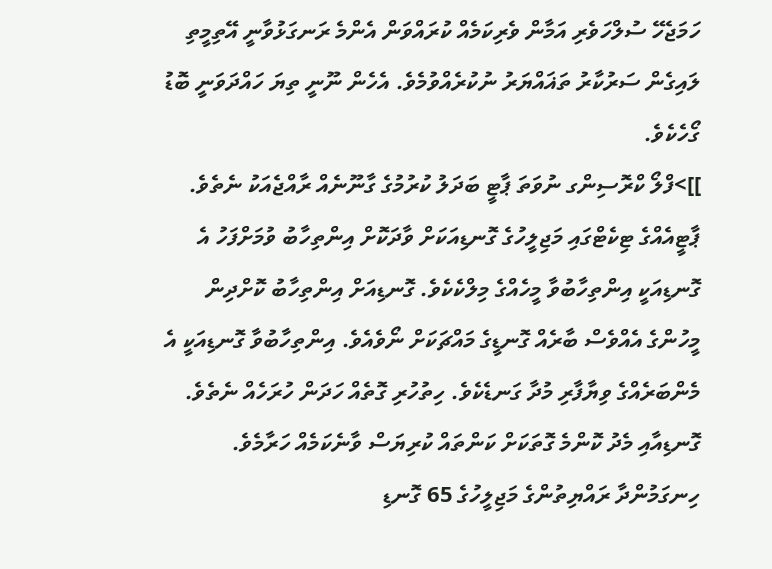ހަމަޖެހޭ ސުލްހަވެރި އަމާން ވެރިކަމެއް ކުރައްވަން އެންމެ ރަނގަޅުވާނީ އޭތިމީތި ލައިގެން ސަރުކާރު ތަޣައްޔަރު ނުކުރެއްވުމެވެ. އެހެން ނޫނީ ތިޔަ ހައްދަވަނީ ބޮޑު ގޯހެކެވެ.
]]>ފްލޯ ކްރޮސިންގ ނުވަތަ ޕާޓީ ބަދަލު ކުރުމުގެ ގާނޫނެއް ރާއްޖެއަކު ނެތެވެ. ޕާޓީއެއްގެ ޓިކެޓްގައި މަޖިލީހުގެ ގޮނޑިއަކަށް ވާދަކޮށް އިންތިހާބު ވުމަށްފަހު އެ ގޮނޑިއަކީ އިންތިހާބުވާ މީހެއްގެ މިލްކެކެވެ. ގޮނޑިއަށް އިންތިހާބު ކޮށްދިން މީހުންގެ އެއްވެސް ބާރެއް ގޮނޑީގެ މައްޗަކަށް ނޯވެއެވެ. އިންތިހާބުވާ ގޮނޑިއަކީ އެ މެންބަރެއްގެ ވިޔާފާރި މުދާ ގަނޑެކެވެ. ހިތުހުރި ގޮތެއް ހަދަން ހުރަހެއް ނެތެވެ. ގޮނޑިއާއި މެދު ކޮންމެ ގޮތަކަށް ކަންތައް ކުރިޔަސް ވާނެކަމެއް ހަރާމެވެ.
ހިނގަމުންދާ ރައްޔިތުންގެ މަޖިލީހުގެ 65 ގޮނޑި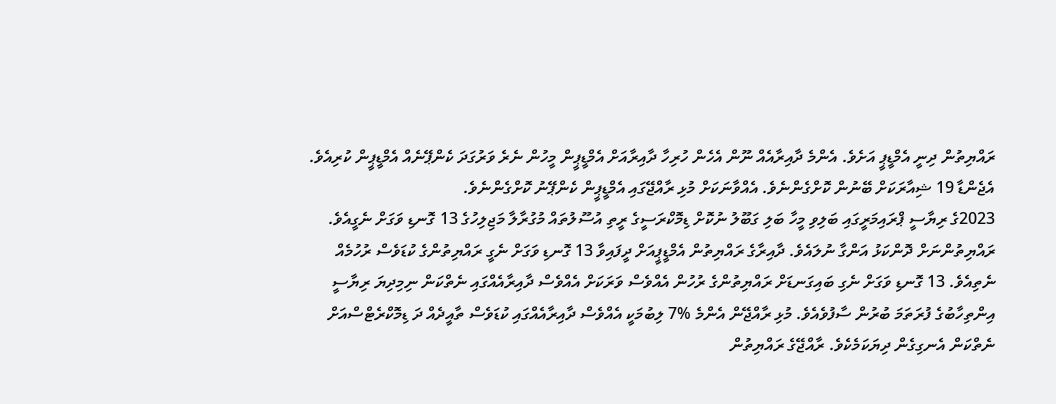ރައްޔިތުން ދިނީ އެމްޑީޕީ އަށެވެ. އެންމެ ދާއިރާއެއް ނޫން އެހެން ހުރިހާ ދާއިރާއަށް އެމްޑީޕީން މީހުން ނެރެ ވަރުގަދަ ކެންޕޭނެއް އެމްޑީޕީން ކުރިއެވެ. އެޖެންޑާ 19 ޝިއާރަކަށް ބޭނުން ކޮށްގެންނެވެ. އެއްވާނަކަށް މުޅި ރާއްޖޭގައި އެމްޑީޕީން ކެންޕޭނު ކޮށްގެންނެވެ.
2023ގެ ރިޔާސީ ޕްރައިމަރީގައި ބަލިވި މީހާ ބަލި ގަބޫލު ނުކޮށް ޑިމޮކްރަސީގެ ރީތި އުސޫލުތައް މުގުރާލާ މަޖިލިހުގެ 13 ގޮނޑި ވަގަށް ނެގީއެވެ. ރައްޔިތުންނަށް ދޮންކަޅު އަންގާ ނުލައެވެ. ދާއިރާގެ ރައްޔިތުން އެމްޑީޕީއަށް ދީފައިވާ 13 ގޮނޑި ވަގަށް ނެގީ ރައްޔިތުންގެ ކުޑަވެސް ރުހުމެއް ނެތިއެވެ. 13 ގޮނޑި ވަގަށް ނެގި ބައިގަނޑަށް ރައްޔިތުންގެ ރުހުން އެއްވެސް ވަރަކަށް އެއްވެސް ދާއިރާއެއްގައި ނެތްކަން ނިމިދިޔަ ރިޔާސީ އިންތިހާބުގެ ފުރަތަމަ ބުރުން ސާފުވެއެވެ. މުޅި ރާއްޖޭން އެންމެ %7 ލިބުމަކީ އެއްވެސް ދާއިރާއެއްގައި ކުޑަވެސް ތާއީދެއް ދަ ޑިމޮކްރެޓްސްއަށް ނެތްކަން އެނގިގެން ދިޔަކަމެކެވެ. ރާއްޖޭގެ ރައްޔިތުން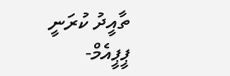ތާއީދު ކުރަނީ ޕީޕީއެމް-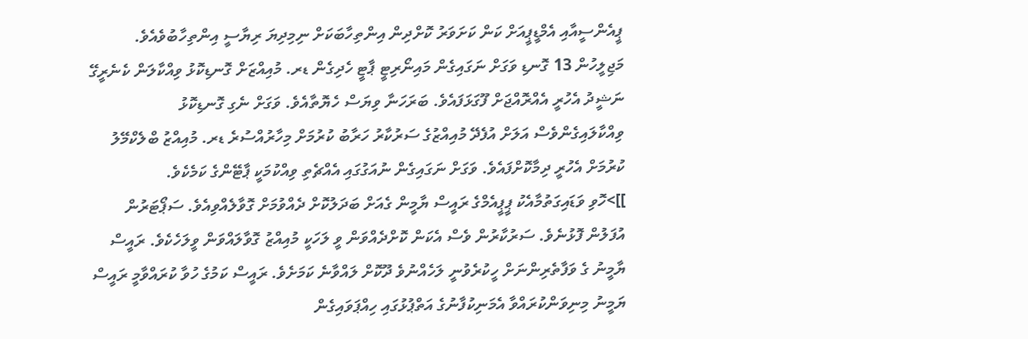ޕީއެންސީއާއި އެމްޑީޕީއަށް ކަން ކަށަވަރު ކޮށްދިން އިންތިހާބަކަށް ނިމިދިޔަ ރިޔާސީ އިންތިހާބުވެއެވެ.
މަޖިލީހުން 13 ގޮނޑި ވަގަށް ނަގައިގެން މައިނޯރިޓީ ޕާޓީ ހެދިގެން ޑރ. މުއިއްޒަށް ގޮނޑިކޮޅު ވިއްކާލަން ކެނެރީގޭ ނަޝީދު އެހުރީ އެއްރޮއްޖަށް ފޫގަޅަފައެވެ. ބަރަހަނާ ވިޔަސް ހެޔޮތާއެވެ. ވަގަށް ނެގި ގޮނޑިކޮޅު ވިއްކާލައިގެންވެސް އަލަށް އުފެދޭ މުއިއްޒުގެ ސަރުކާރު ހަރާބު ކުރުމަށް މިހާރުއްސުރެ ޑރ. މުއިއްޒު ބްލެކްމޭލު ކުރުމަށް އެހުރީ ދިމާކޮށްފައެވެ. ވަގަށް ނަގައިގެން ނުއަގުގައި އެއްޗެތި ވިއްކުމަކީ ޕާޓޭންގެ ކަމެކެވެ.
]]>ހޮވި ވަޑައިގަތުމާއެކު ޕީޕީއެމްގެ ރައީސް ޔާމީން ގެއަށް ބަދަލުކޮށް ދެއްވުމަށް ގޮވާލެއްވިއެވެ. ސަޕޯޓަރުން އުފަލުން ފޮޅުނެވެ. ސަރުކާރުން ވެސް އެކަން ކޮށްދެއްވަން ވީ ލަހަކީ މުއިއްޒު ގޮވާލައްވަން ވީލަހެކެވެ. ރައީސް ޔާމީނު ގެ ވަފާތެރިންނަށް ހީކުރެވުނީ ލަހެއްނުވެ ދޫކޮށް ލައްވާނެ ކަމަށެވެ. ރައީސް ކަމުގެ ހުވާ ކުރައްވާމީ ރައީސް ޔަމީނު މިނިވަންކުރައްވާ އެމަނިކުފާނުގެ އަތްޕުޅުގައި ހިއްޕަވައިގެން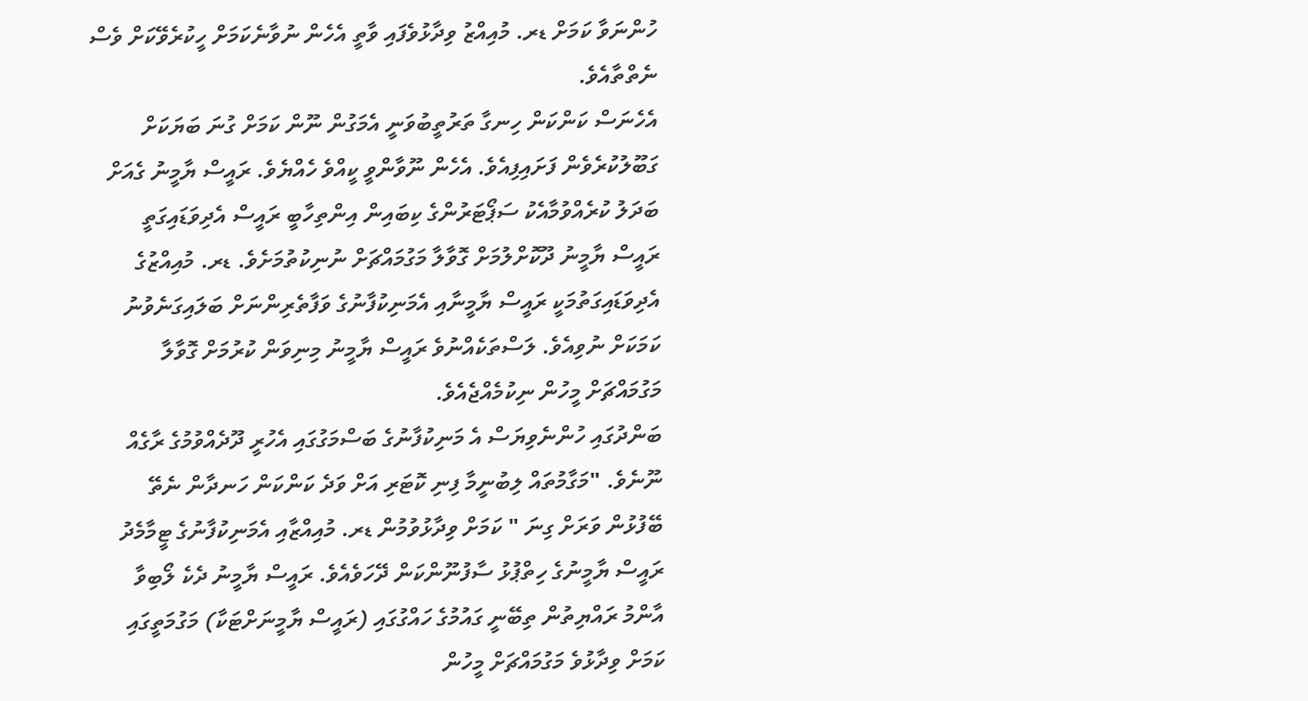ހުންނަވާ ކަމަށް ޑރ. މުއިއްޒު ވިދާޅުވެފައި ވާތީ އެހެން ނުވާނެކަމަށް ހީކުރެވޭކަށް ވެސް ނެތްތާއެވެ.
އެހެނަސް ކަންކަން ހިނގާ ތަރުތީބުވަނީ އެމަގުން ނޫން ކަމަށް ގުނަ ބަޔަކަށް ގަބޫލުކުރެވެން ފަށައިފިއެވެ. އެހެން ނޫވާންވީ ކީއްވެ ހެއްޔެވެ. ރައީސް ޔާމީނު ގެއަށް ބަދަލު ކުރެއްވުމާއެކު ސަޕޯޓަރުންގެ ކިބައިން އިންތިހާބީ ރައީސް އެދިވަޑައިގަތީ ރައީސް ޔާމީނު ދޫކޮށްލުމަށް ގޮވާލާ މަގުމައްޗަށް ނުނިކުތުމަށެވެ. ޑރ. މުއިއްޒުގެ އެދިވަޑައިގަތުމަކީ ރައީސް ޔާމީނާއި އެމަނިކުފާނުގެ ވަފާތެރިންނަށް ބަލައިގަނެވުނު ކަމަކަށް ނުވިއެވެ. ލަސްތަކެއްނުވެ ރައީސް ޔާމީނު މިނިވަން ކުރުމަށް ގޮވާލާ މަގުމައްޗަށް މީހުން ނިކުމެއްޖެއެވެ.
ބަންދުގައި ހުންނެވިޔަސް އެ މަނިކުފާނުގެ ބަސްމަގުގައި އެހުރީ ދޫދެއްވުމުގެ ރާގެއް ނޫނެވެ. "މަގާމުތައް ލިބުނީމާ ފިނި ކޮޓަރި އަށް ވަދެ ކަންކަން ހަނދާން ނެތޭ ބޭފުޅުން ވަރަށް ގިނަ " ކަމަށް ވިދާޅުވުމުން ޑރ. މުއިއްޒާއި އެމަނިކުފާނުގެ ޓީމާމެދު ރައީސް ޔާމީނުގެ ހިތްޕުޅު ސާފުނޫންކަން ދޭހަވެއެވެ. ރައީސް ޔާމީނު ދެކެ ލޯބިވާ އާންމު ރައްޔިތުން ތިބޭނީ ގައުމުގެ ހައްގުގައި (ރައީސް ޔާމީނަށްޓަކާ) މަގުމަތީގައި ކަމަށް ވިދާޅުވެ މަގުމައްޗަށް މީހުން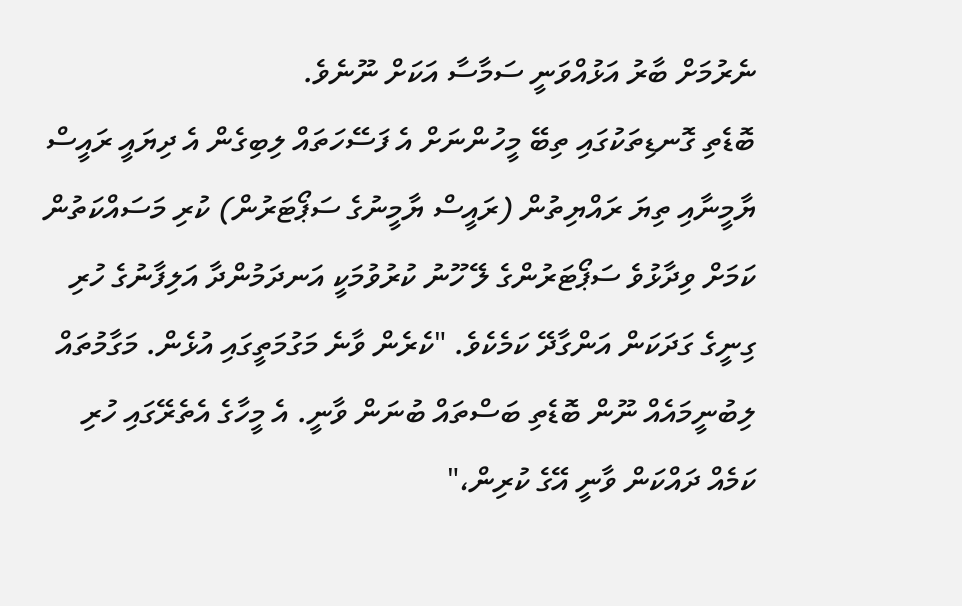ނެރުމަށް ބާރު އަޅުއްވަނީ ސަމާސާ އަކަށް ނޫނެވެ.
ބޮޑެތި ގޮނޑިތަކުގައި ތިބޭ މީހުންނަށް އެ ފަސޭހަތައް ލިބިގެން އެ ދިޔައީ ރައީސް ޔާމީނާއި ތިޔަ ރައްޔިތުން (ރައީސް ޔާމީނުގެ ސަޕޯޓަރުން) ކުރި މަސައްކަތުން ކަމަށް ވިދާޅުވެ ސަޕޯޓަރުންގެ ލޭ ހޫނު ކުރުވުމަކީ އަނދަމުންދާ އަލިފާނުގެ ހުރި ގިނީގެ ގަދަކަން އަންގާދޭ ކަމެކެވެ. "ކެރެން ވާނެ މަގުމަތީގައި އުޅެން. މަގާމުތައް ލިބުނީމައެއް ނޫން ބޮޑެތި ބަސްތައް ބުނަން ވާނީ. އެ މީހާގެ އެތެރޭގައި ހުރި ކަމެއް ދައްކަން ވާނީ އޭގެ ކުރިން،"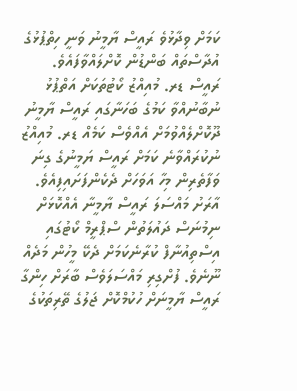ކަމަށް ވިދާޅުވެ ރައީސް ޔާމީނު ވަނީ ހިތްޕުޅުގެ އުދާސްތައް ބަންޑުން ކޮށްލައްވާފައެވެ.
ރައީސް ޑރ. މުއިއްޒު ކޯޓުތަކަށް އަތްޕުޅު ނުބާނުއްވާ ކަމުގެ ބަހަނާގައި ރައީސް ޔާމީނު ދޫކޮށްލެއްވުމަށް އެއްވެސް ކަމެއް ޑރ. މުއިއްޒު ނުކުރައްވާނެ ކަމަށް ރައީސް ޔަމީނުގެ ގިނަ ވަފާތެރިން މިހާ އަވަހަށް ދެކެންފަށައިފިއެވެ. އާރަށު މައްސަލަ ރައީސް ޔާމީނާ އެއްކޮޅަށް ނިމުނަސް ދައުލަތުން ސްޕްރީމް ކޯޓުގައި އިސްތިއުނާފް ކުރާނެކަމަށް ދެކޭ މީހުން މަދެއް ނޫނެވެ. ފުށްގިރި މައްސަލަވެސް ބާރަށް ހިންގާ ރައީސް ޔާމީނަށް ހުކުމްކޮށް ޖަލުގެ ތޭރިތަކުގެ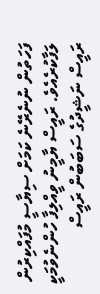ފަހަތުން ނުނެރޭނެ ކަމަށް ސިޔާސީ މުފައްކިރުން ލަފާކުރެއެވެ. ރައީސް ޔާމީނު ވީއްލިފާ ހުންނެވުމަކީ ރައީސް ނަޝީދުގެ ސަބަބުން ރައީސް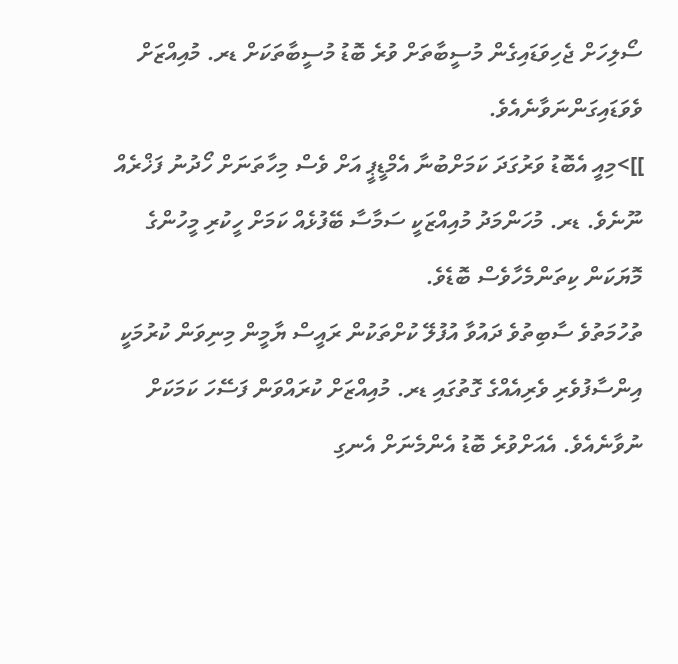ސޯލިހަށް ޖެހިވަޑައިގެން މުސީބާތަށް ވުރެ ބޮޑު މުސީބާތަކަށް ޑރ. މުއިއްޒަށް ވެވަޑައިގަންނަވާނެއެވެ.
]]>މިއީ އެބޮޑު ވަރުގަދަ ކަމަށްބުނާ އެމްޑީޕީ އަށް ވެސް މިހާތަނަށް ހޯދުނު ފަޚްރެއް ނޫނެވެ. ޑރ. މުހަންމަދު މުއިއްޒަކީ ސަމާސާ ބޭފުޅެއް ކަމަށް ހީކުރި މީހުންގެ މޮޔަކަން ކިތަންމެހާވެސް ބޮޑެވެ.
ތުހުމަތުވެ ސާބިތުވެ ދައުވާ އުފުލޭ ކުށްތަކުން ރައީސް ޔާމީން މިނިވަން ކުރުމަކީ އިންސާފުވެރި ވެރިއެއްގެ ގޮތުގައި ޑރ. މުއިއްޒަށް ކުރައްވަން ފަސޭހަ ކަމަކަށް ނުވާނެއެވެ. އެއަށްވުރެ ބޮޑު އެންމެނަށް އެނގި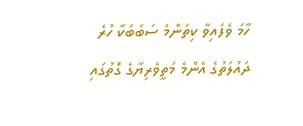ހާމަ ވެފައިވާ ކިތަންމެ ސަބަބަކާ ހުރެ ދައުލަތުގެ އެންމެ މަތީވެރިޔާގެ ގޮތުގައި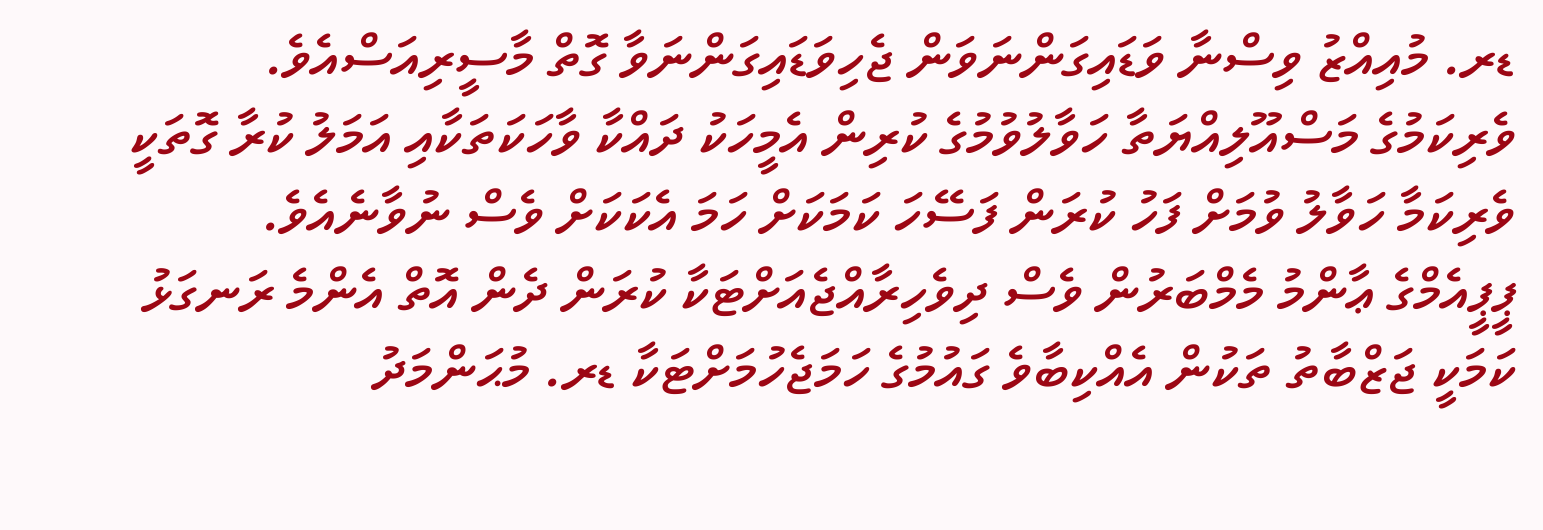ޑރ. މުއިއްޒު ވިސްނާ ވަޑައިގަންނަވަން ޖެހިވަޑައިގަންނަވާ ގޮތް މާސީރިއަސްއެވެ.
ވެރިކަމުގެ މަސްއޫލިއްޔަތާ ހަވާލުވުމުގެ ކުރިން އެމީހަކު ދައްކާ ވާހަކަތަކާއި އަމަލު ކުރާ ގޮތަކީ ވެރިކަމާ ހަވާލު ވުމަށް ފަހު ކުރަން ފަސޭހަ ކަމަކަށް ހަމަ އެކަކަށް ވެސް ނުވާނެއެވެ.
ޕީޕީއެމްގެ ޢާންމު މެމްބަރުން ވެސް ދިވެހިރާއްޖެއަށްޓަކާ ކުރަން ދެން އޮތް އެންމެ ރަނގަޅު ކަމަކީ ޖަޒްބާތު ތަކުން އެއްކިބާވެ ގައުމުގެ ހަމަޖެހުމަށްޓަކާ ޑރ. މުޙަންމަދު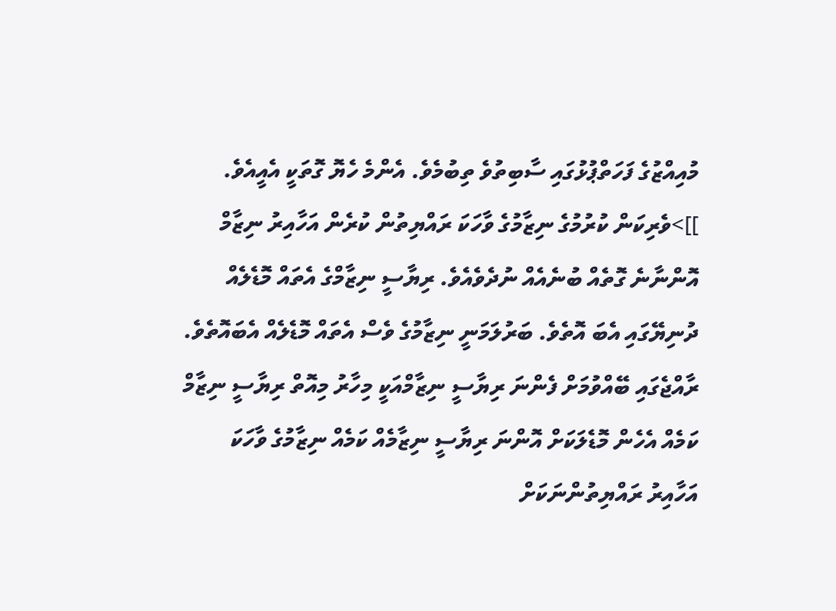މުއިއްޒުގެ ފަހަތްޕުޅުގައި ސާބިތުވެ ތިބުމެވެ. އެންމެ ހެޔޮ ގޮތަކީ އެއީއެވެ.
]]>ވެރިކަން ކުރުމުގެ ނިޒާމުގެ ވާހަކަ ރައްޔިތުން ކުރެން އަހާއިރު ނިޒާމް އޮންނާނެ ގޮތެއް ބުނެއެއް ނުދެވެއެވެ. ރިޔާސީ ނިޒާމްގެ އެތައް މޮޑެލެއް ދުނިޔޭގައި އެބަ އޮތެވެ. ބަރުލަމަނީ ނިޒާމުގެ ވެސް އެތައް މޮޑެލެއް އެބައޮތެވެ. ރާއްޖެގައި ބޭއްވުމަށް ފެންނަ ރިޔާސީ ނިޒާމްއަކީ މިހާރު މިއޮތް ރިޔާސީ ނިޒާމް ކަމެއް އެހެން މޮޑެލަކަށް އޮންނަ ރިޔާސީ ނިޒާމެއް ކަމެއް ނިޒާމުގެ ވާހަކަ އަހާއިރު ރައްޔިތުންނަކަށް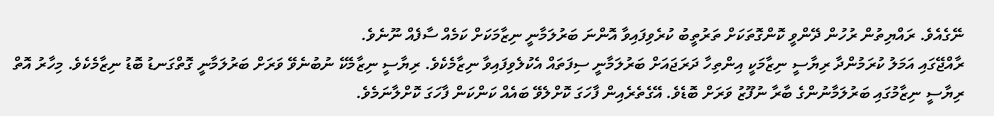ނޭގެއެވެ. ރައްޔިތުން ރުހުން ދޭންވީ ކޮންގޮތަކަށް ތަރުތީބު ކުރެވިފައިވާ އޮންނަ ބަރުލަމާނީ ނިޒާމަކަށް ކަމެއް ސާފެއް ނޫނެވެ.
ރާއްޖޭގައި އަމަލު ކުރަމުންދާ ރިޔާސީ ނިޒާމަކީ އިންތިހާ ދަރަޖައަށް ބަރުލަމާނީ ސިފަތައް އެކުލެވިފައިވާ ނިޒާމެކެވެ. ރިޔާސީ ނިޒާމެކޭ ނުބުނެވޭ ވަރަށް ބަރުލަމާނީ ގޮތްގަނޑު ބޮޑު ނިޒާމެކެވެ. މިހާރު އޮތް ރިޔާސީ ނިޒާމުގައި ބަރުލަމާނުންގެ ބާރާ ނުފޫޒު ވަރަށް ބޮޑެވެ. އޭގެތެރެއިން ފާހަގަ ކޮށްލެވޭ ބައެއް ކަންކަން ފާހަގަ ކޮށްލާނަމެވެ.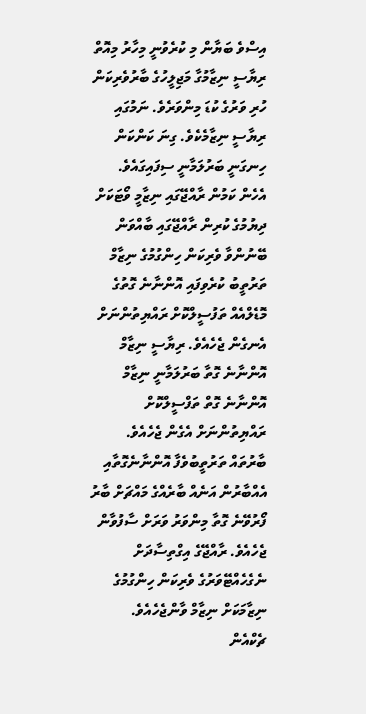އިސްވެ ބަޔާން މި ކުރެވުނީ މިހާރު މިއޮތް ރިޔާސީ ނިޒާމުގާ މަޖިލީހުގެ ބާރުވެރިކަން ހުރި ވަރުގެ ކުޑަ މިންވަރެވެ. ނަމުގައި ރިޔާސީ ނިޒާމެކެވެ. ގިނަ ކަންކަން ހިނގަނީ ބަރުލަމާނީ ސިފައިގައެވެ.
އެހެން ކަމުން ރާއްޖޭގައި ނިޒާމީ ވޯޓަކަށް ދިޔުމުގެ ކުރިން ރާއްޖޭގައި ބާއްވަން ބޭނުންވާ ވެރިކަން ހިންގުމުގެ ނިޒާމް ތަރުތީބު ކުރެވިފައި އޮންނާނެ ގޮތުގެ މޮޑެލްއެއް ތަފުސީލްކޮށް ރައްޔިތުންނަށް އެނގެން ޖެހެއެވެ. ރިޔާސީ ނިޒާމް އޮންނާނެ ގޮތާ ބަރުލަމާނީ ނިޒާމް އޮންނާނެ ގޮތް ތަފްސީލްކޮށް ރައްޔިތުންނަށް އެގެން ޖެހެއެވެ.
ބާރުތައް ތަރުތީބުވެފާ އޮންނާނެގޮތާއި އެއްބާރުން އަނެއް ބާރެއްގެ މައްޗަށް ބާރު ފޯރުވޭނެ ގޮތާ މިންވަރު ވަރަށް ސާފުވާން ޖެހެއެވެ. ރާއްޖޭގެ އިގްތިސާދަށް ނެގެހެއްޓޭވަރުގެ ވެރިކަން ހިންގުމުގެ ނިޒާމަކަށް ނިޒާމް ވާންޖެހެއެވެ.
ޗެކްއެން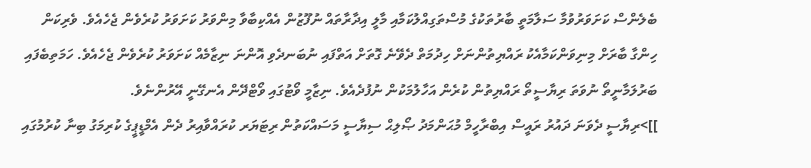ބެލެންސް ކަށަވަރުވުމާ ސަލާމަތީ ބާރުތަކުގެ މުސްތަގިއްލުކަމާއި މާލީ އިދާރާތައް ނުފޫޒުން އެއްކިބާވާ މިންވަރު ކަށަވަރު ކުރެވެން ޖެހެއެވެ. ވެރިކަން ހިންގާ ބާރަށް މިނިވަންކަމާއެކު ރައްޔިތުންނަށް ހިދުމަތް ދެވޭނެ ގޮތަށް އަތްފައި ނުބަނދެވި އޮންނަ ނިޒާމެއް ކަށަވަރު ކުރެވެން ޖެހެއެވެ. ހަމަތިބެފައި ބަރުލަމާނީތޯ ނުވަތަ ރިޔާސީތޯ ރައްޔިތުން ކުރެން އަހާލުމަކުން ނުފުދެއެވެ. ނިޒާމީ ވޯޓުގައި ވޯޓްދޭން އެނގޭނީ އޭރުންނެވެ.
]]>ރިޔާސީ ދެވަނަ ދައުރު ރައީސް އިބްރާހީމް މުޙަންމަދު ޞޯލިޙް ސިޔާސީ މަސައްކަތުން ރިޓަޔަރ ކުރައްވާއިރު ދެން އެމްޑީޕީގެ ކުރިމަގު ބިނާ ކުރުމުގައި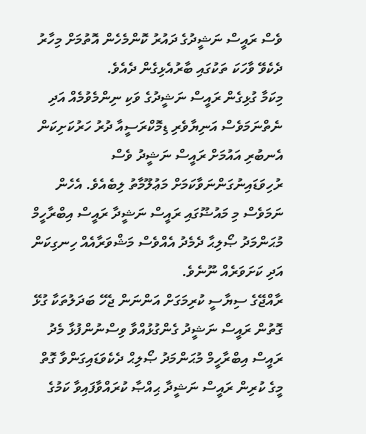ވެސް ރައީސް ނަޝީދުގެ ދައުރު ކޮންމެހެން އޮތުމަށް މިހާރު ދެކެވޭ ވާހަކަ ތަކުގައި ބާރުއެޅިގެން ދެއެވެ.
މިކަމާ ގުޅިގެން ރައީސް ނަޝީދުގެ ވަކި ނިންމެވުމެއް އަދި ނެތްނަމަވެސް އަނިޔާވެރި ޑިމޮކްރަސީއާ ދުރު ހަރުކަށިކަން އެނބުރި އައުމަށް ރައީސް ނަޝީދު ވެސް ރުހިވަޑައިނުގަންނަވާކަމަށް މަޢުލޫމާތު ލިބެއެވެ. އެހެން ނަމަވެސް މި މައުޟޫގައި ރައީސް ނަޝީދާ ރައީސް އިބްރާހީމް މުޙަންމަދު ޞޯލިޙާ ދެމެދު އެއްވެސް މަޝްވަރާއެއް ހިނގިކަން އަދި ކަށަވަރެއް ނޫނެވެ.
ރާއްޖޭގެ ސިޔާސީ ކުރިމަގަށް އަންނަން ޖެހޭ ބަދަލުތަކާ ގުޅޭ ގޮތުން ރައީސް ނަޝީދު ގެންގުޅުއްވާ ވިސްނުންފުޅާ މެދު ރައީސް އިބްރާހީމް މުޙަންމަދު ޞޯލިޙް ދެކެވަޑައިގަންވާ ގޮތް މީގެ ކުރިން ރައީސް ނަޝީދާ ޙިއްޞާ ކުރައްވާފައިވާ ކަމުގެ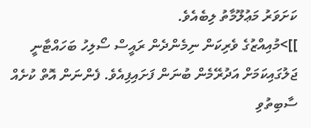ކަށަވަރު މަޢުލޫމާތު ލިބެއެވެ.
]]>މުއިއްޒުގެ ވެރިކަން ނިމެންދެން ރައީސް ސޯލިހު ބަހައްޓާނީ ޖަލުގައިކަމަށް އަދުރޭމެން ބުނަން ފަށައިފިއެވެ. ފެންނަން އޮތް ކުށެއް ސާބިތުވި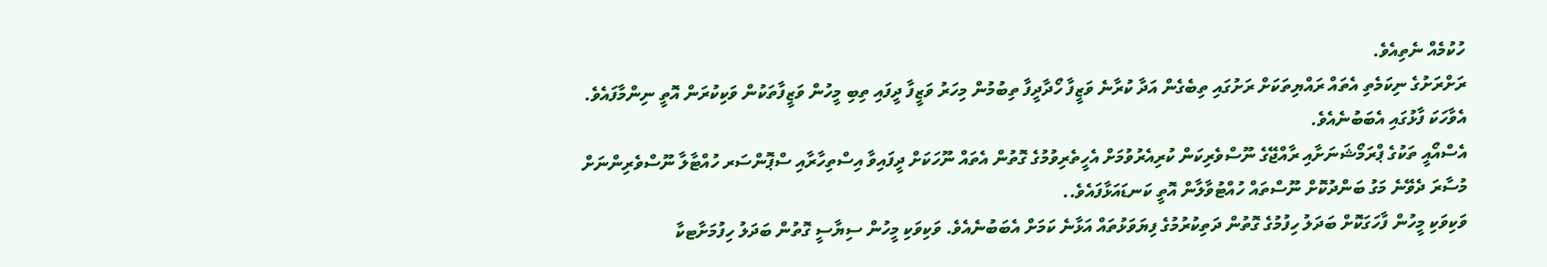ހުކުމެއް ނެތިއެވެ.
ރަށްރަށުގެ ނިކަމެތި އެތައް ރައްޔިތަކަށް ރަށުގައި ތިބެގެން އަދާ ކުރާނެ ވަޒީފާ ހޯދާދީފާ ތިބުމުން މިހަރު ވަޒީފާ ދީފައި ތިބި މީހުން ވަޒީފާތަކުން ވަކިކުރަން އޮތީ ނިންމާފައެވެ. އެވާހަކަ ފާޅުގައި އެބަބުނެއެވެ.
އެސްއޯއީ ތަކުގެ ޕްރަމޯޝަނަށާއި ރާއްޖޭގެ ނޫސްވެރިކަން ކުރިއެރުވުމަށް އެހީތެރިވުމުގެ ގޮތުން އެތައް ނޫހަކަށް ދީފައިވާ އިސްތިހާރާއި ސްޕޮންސަރ ހުއްޓާލާ ނޫސްވެރިންނަށް މުސާރަ ދެވޭނެ މަގު ބަންދުކޮށް ނޫސްތައް ހުއްޓުވާލާން އޮތީ ކަނޑައަޅާފައެވެ..
ވަކިވަކި މީހުން ފާހަގަކޮށް ބަދަލު ހިފުމުގެ ގޮތުން ދަތިކުރުމުގެ ފިޔަވަޅުތައް އަޅާނެ ކަމަށް އެބަބުނެއެވެ. ވަކިވަކި މީހުން ސިޔާސީ ގޮތުން ބަދަލު ހިފުމަށާޓކާ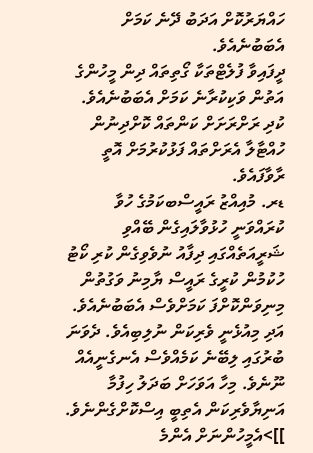ހައްޔަރުކޮށް އަދަބު ދޭނެ ކަމަށް އެބަބުނެއެވެ.
ދީފައިވާ ފުލެޓްތަކާ ގޯތިތައް ދިން މީހުންގެ އަތުން ވަކިކުރާނެ ކަމަށް އެބަބުނެއެވެ. ކުދި ރަށްރަށަށް ކަންތައް ކޮށްދިނުން ހުއްޓާލާ އެރަށްތައް ފަޅުކުރުމަށް އޮތީ ރާވާފައެވެ.
ޑރ. މުއިއްޒު ރައީސްބކަމުގެ ހުވާ ކުރައްވަނީ ހުޅުވާލައިގެން ބޭއްވި ޝަރީއަތެއްގައި ދިފާއު ނުވެވިގެން ކުރި ކޯޓު ހުކުމުން ކުރީގެ ރައީސް ޔާމިނު ވަގުތުން މިނިވަންކޮށްފަ ކަމަށްވެސް އެބަބުނެއެވެ.
އަދި މިއުޅެނީ ވެރިކަން ނުލިބިއެވެ. ދެވަނަ ބުރުގައި ލިބޭނެ ކަމެއްވެސް އެނގެނީއެއް ނޫނެވެ. މިހާ އަވަހަށް ބަދަލު ހިފުމާ އަނިޔާވެރިކަން އެތިބީ އިސްކޮށްގެންނެވެ.
]]>އެމީހުންނަށް އެންމެ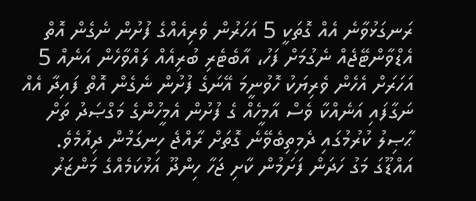ރަނގަޅުވާނެ އެއް ގޮތަކީ 5 އަހަރުން ވެރިއެއްގެ ފުށުން ނެގެން އޮތް އެޑްވާންޓޭޖެއް ނެގުމަށް ފަހު، އާބެޓެރި ބުރިއެއް ލައްވާހެން އަނެއް 5 އަހަރަށް އެހެން ވެރިޔަކު ހޮވުނީމަ އޭނަގެ ފުށުން ނެގެން އޮތް ފައިދާ އެއް ނަގާފައި އަނެއްކާ ވެސް އާމީހެއް ގެ ފުށުން އެމީހުންގެ މަގްޞަދު ތަށް ޙާޞިލު ކުރުމުގައި ދެމިތިބެވޭނެ ގޮތަށް ރާއްޖެ ހިނގަމުން ދިއުމެވެ.
އައްޑޫގަ މަގު ހަދަން ފަށަމުން ކާށި ޖަހާ ހިންދޫ އަޅުކަމެއްގެ މަންޒަރު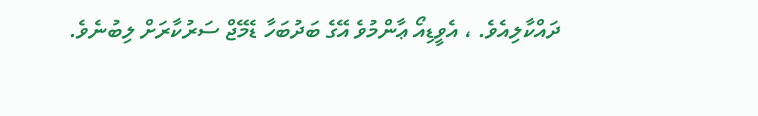ދައްކާލިއެވެ. ، އެވީޑިއޯ ޢާންމުވެ އޭގެ ބަދުބަހާ ޑެމޭޖް ސަރުކާރަށް ލިބުނެވެ.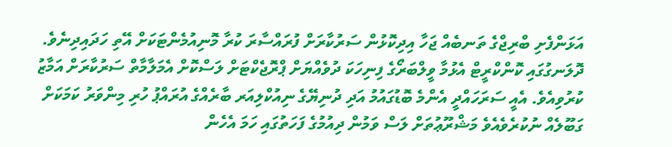އަޅަންފެށި ބްރިޖްގެ ތަނބެއް ޖަހާ އިދިކޮޅުން ސަރުކާރަށް ފުރައްސާރަ ކުރާ މޮނިއުމެންޓަކަށް އޭތި ހަދައިދިނެވެ. ދޮލަނގުގައި ކޮންކްރީޓް އެޅުމާ ވީލްބަރޯގެ ފިނިހަކަ ދުވެއްޔަށް ޕްރޮޖެކްޓަށް ލަސްކޮށް އެމަލާމާތް ސަރުކާރަށް އަމާޒު ކުރުވިއެވެ. އެއީ ސަރަހައްދީ އެންމެ ބޮޑުގައުމު އަދި ދުނިޔޭގެ ނިއުކްލިއަރ ބާރެއްގެ އުރައްޕު ހުރި މިންވަރު ކަމަކަށް ގަބޫލެއް ނުކުރެވެއެވެ މަޝްރޫޢުތަށް ލަސް ވަމުން ދިއުމުގެ ފަހަތުގައި ހަމަ އެހެން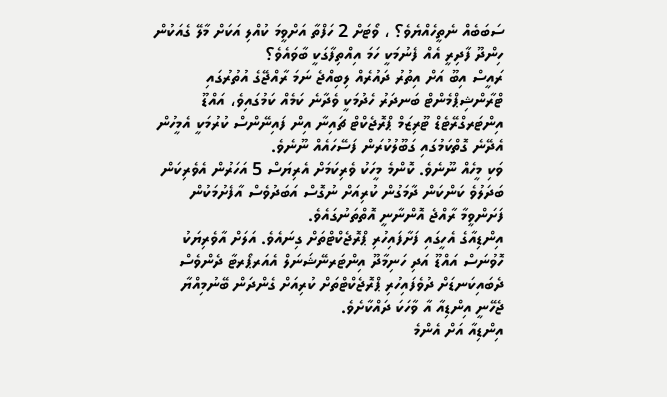ސަބަބެއް ނެތީހެއްޔެވެ؟ ، ވޯޓަށް 2 ހަފްތާ އަށްވީމަ ކުއްލި އަކަށް މާލޭ ގެއަކުން ހިންދޫ ފާދިރީ އެއް ފެނުމަކީ ހަމަ އިއްތިފާގަކީ ބާވައެވެ؟
ރައީސް އިބޫ އަށް އިތުރު ދައުރެއް ލިބިއްޖެ ނަމަ ރާއްޖޭގެ އުތުރުގައި ޓްރާންޝިޕްމެންޓް ބަނދަރު ހެދުމަކީ ވެދާނެ ކަމެއް ކަމުގައިވެ، އައްޑޫ އިންޓަރގްރޭޓެޑް ޓޫރިޒަމް ޕްރޮޖެކްޓް ޗައިނާ އިން ފައިނޭންސް ކުރުމަކީ އެމީހުން އެދޭނެ ގޮތްކަމުގައި ގަބޫލުކުރަން ފަސޭހައެއް ނޫނެވެ.
ވަކި މީހެއް ނޫނެވެ. ކޮންމެ މީހަކު ވެރިކަމަށް އެރިޔަސް 5 އަހަރުން އެވެރިކަން ބަދަލުވެ ކަންކަން ދާމަގުން ކުރިއަށް ނުގޮސް އަބަދުވެސް އާފެށުމަކުން ފަށަންވީމާ ރާއްޖެ އޮންނާނީ އޮތްތަނުގައެވެ.
އިންޑިއާގެ އެހީގައި ފަށާފައިހުރި ޕްރޮޖެކްޓްތަށް ގިނައެވެ. އަލަށް އާވެރިޔަކު ހޮވުނަސް އައްޑޫ އަދި ހަނިމާދޫ އިންޓަރނޭޝަނަލް އެއަރޕޯރޓާ ދެންވެސް ދެބައިކަނޑަށް ދުވެފައިހުރި ޕްރޮޖެކްޓްތަށް ކުރިއަށް ގެންދަން ބޭނުމިއްޔާ ޖެހޭނީ އިންޑިއާ އާ ވާހަކަ ދައްކާށެވެ.
އިންޑިއާ އަށް އެންމެ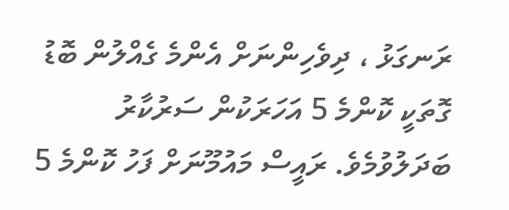ރަނގަޅު ، ދިވެހިންނަށް އެންމެ ގެއްލުން ބޮޑު ގޮތަކީ ކޮންމެ 5 އަހަރަކުން ސަރުކާރު ބަދަލުވުމެވެ. ރައީސް މައުމޫނަށް ފަހު ކޮންމެ 5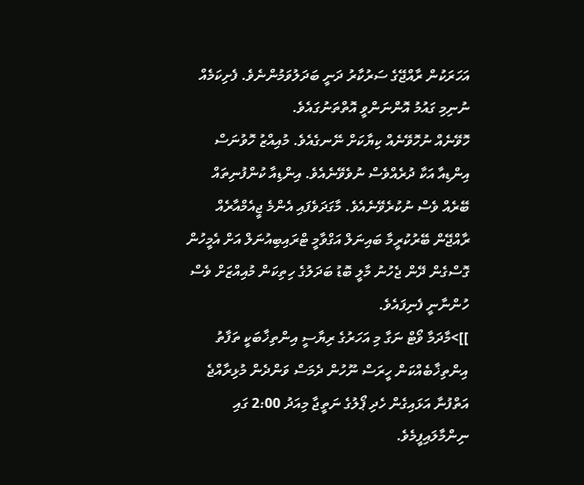އަހަރަކުން ރާއްޖޭގެ ސަރުކާރު ދަނީ ބަދަލުވަމުންނެވެ. ފެށިކަމެއް ނުނިމި ގައުމު އޮންނަންވީ އޮތްތަނުގައެވެ.
ހޮވޭނެއް ނުހޮވޭނެއް ކިޔާކަށް ނޭނގެއެވެ. މުއިއްޒު ހޮވުނަސް އިންޑިއާ އަކާ ދުރެއްވެސް ނުވެވޭނެއެވެ. އިންޑިއާ ކުންފުނިތައް ބޭރެއް ވެސް ނުކުރެވޭނެއެވެ. މާގަދަވެފައި އެންމެ ޖީއެމްއާރެއް ރާއްޖޭން ބޭރުކުރީމާ ބައިނަލް އަގްވާމީ ޓްރައިބިއުނަލް އަށް އެމީހުން ގޮސްގެން ދޭން ޖެހުނު މާލީ ބޮޑު ބަދަލުގެ ހިތިކަން މުއިއްޒަށް ވެސް ހުންނާނީ ފެނިފައެވެ.
]]>މާދަމާ ވޯޓް ނަގާ މި އަހަރުގެ ރިޔާސީ އިންތިޚާބަކީ ތަފާތު އިންތިޚާބެއްކަން ހީރަސް ނޫހުން ދެމަސް ވަންދެން މުޅިރާއްޖެ އަތްފުނާ އަޅައިގެން ހެދި ޕޯލުގެ ނަތީޖާ މިއަދު 2:00 ގައި ނިންމާލައިފީމެވެ.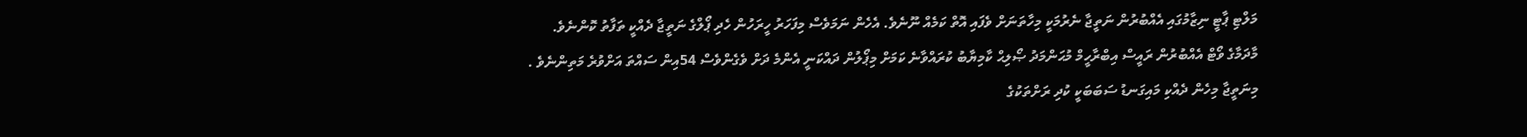މަލްޓި ޕާޓީ ނިޒާމުގައި އެއްބުރުން ނަތީޖާ ނެރުމަކީ މިހާތަނަށް ވެފައި އޮތް ކަމެއް ނޫނެވެ. އެހެން ނަމަވެސް މިފަހަރު ހީރަހުން ހެދި ޕޯލްގެ ނަތީޖާ ދެއްކީ ތަފާތު ކޮންނެވެ.
މާދަމާގެ ވޯޓް އެއްބުރުން ރައީސް އިބްރާހީމް މުޙަންމަދު ޞޯލިޙް ކާމިޔާބު ކުރައްވާނެ ކަމަށް މިޕޯލުން ދައްކަނީ އެންމެ ދަށް ވެގެންވެސް 54އިން ސައްތަ އަށްވުރެ މަތިންނެވެ .
މިނަތީޖާ މިހެން ދެއްކި މައިގަނޑު ސަބަބަކީ ކުދި ރަށްތަކުގެ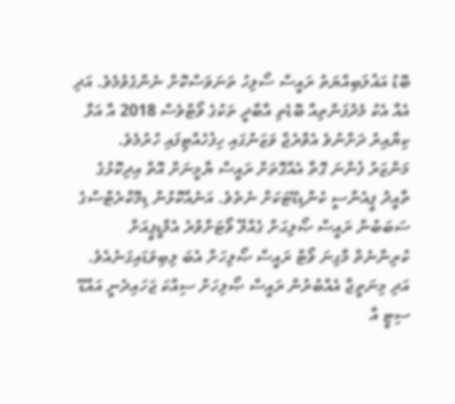ބޮޑު އަޣުލަބިއްޔަތު ރައީސް ސޯލިހު ތަނަވަސްކޮށް ނެންގެވުމެވެ. އަދި އެއާ އެކު މެދުފަންތިއާ ބޮޑެތި އާބާދީ ތަކުގެ ވޯޓްވެސް 2018 އާ އަޅާ ކިޔާއިރު ދަށްނުވެ އެވްރެޖް ވަޒަނުގައި ހިފެހެއްޓިފައި ހުރުމެވެ.
މަންޒަރު ފެންނަ ގޮތާ އެއްގޮތަށް ރައީސް ޔާމީނަށް އޮތް އިދިކޮޅުގެ ތާއީދު ޕީއެންސީ ކެންޑިޑޭޓަކަށް ނެތެވެ. އަނެއްކޮޅުން ޑިމޮކްރެޓްސްގެ ސަބަބުން ރައީސް ޞޯލިޙަށް ގެއްލޭ ވޯޓަށްވުރެ އެމްޑީޕީއަށް ކުރިންނެތް މާގިނަ ވޯޓް ރައީސް ޞޯލިހަށް އެބަ ލިބިވަޑައިގަނެއެވެ.
އަދި މިނަތީޖާ އެއްބުރުން ރައީސް ޞޯލިހަށް ސިއްކަ ޖަހައިދެނީ އައްޑޫ ސިޓީ އާ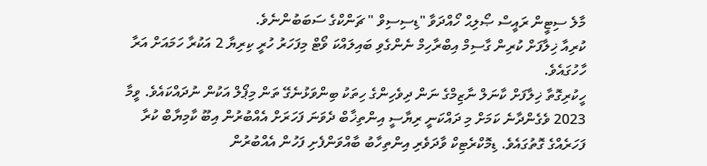މާލެ ސިޓީން ރައީސް ޞޯލިޙް ހޯއްދަވާ "ޑިސިސިވް " ޗަންކްގެ ސަބަބުންނެވެ.
ކުރިއާ ޚިލާފަށް ކުރިން ގާސިމް އިބްރާހިމް ނެންގެވި ބައިލައްކަ ވޯޓް މިފަހަރު ހުރީ ކިރިޔާ 2 އަކުރާ ހަމައަށް އަރާ ހާހުގައެވެ.
ހީކުރިގޮތާ ޚިލާފަށް ކާނަލް ނާޒިމްގެ ނަން ދިވެހިންގެ ހިތަކު ބިންވަޅުނެގޭ ތަން މިޕޯލް އަކުން ނުދައްކައެވެ. ވީމާ 2023 ވެގެންދާނެ ކަމަށް މި ދައްކަނީ ރިޔާސީ އިންތިޚާބް ދެވަނަ ފަހަރަށް އެއްބުރުން އިބޫ ކާމިޔާބް ކުރާ ފަހަރެއްގެ ގޮތުގައެވެ. ޑިމޮކްރެޓިކް ވާދަވެރި އިންތިހާބު ބާއްވަންފެށި ފަހުން އެއްބުރުން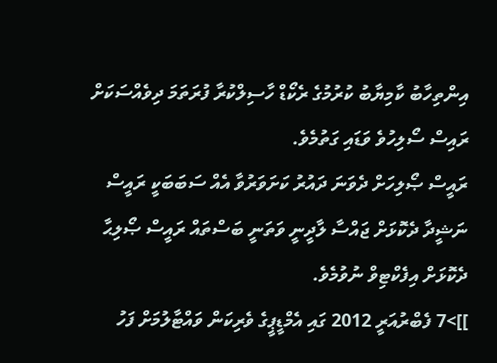އިންތިހާބު ކާމިޔާބު ކުރުމުގެ ރެކޯޑް ހާސިލްކުރާ ފުރަތަމަ ދިވެއްސަކަށް ރައިސް ސޯލިހުވެ ވަޑައި ގަތުމެވެ.
ރައީސް ޞޯލިހަށް ދެވަނަ ދައުރު ކަށަވަރުވާ އެއް ސަބަބަކީ ރައީސް ނަޝީދާ ދެކޮޅަށް ޖައްސާ ލާދީނީ ވަތަނީ ބަސްތައް ރައީސް ޞޯލިޙާ ދެކޮޅަށް އިފެކްޓިވް ނުވުމެވެ.
]]>7 ފެބްރުއަރީ 2012 ގައި އެމްޑީޕީގެ ވެރިކަން ވައްޓާލުމަށް ފަހު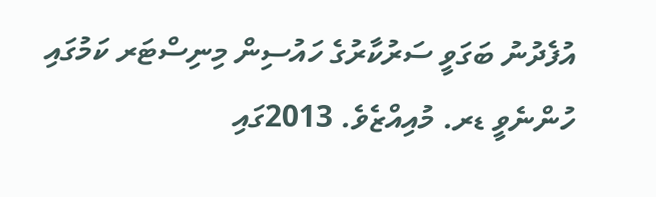އުފެދުނު ބަގަވީ ސަރުކާރުގެ ހައުސިން މިނިސްޓަރ ކަމުގައި ހުންނެވީ ޑރ. މުއިއްޒެވެ. 2013ގައި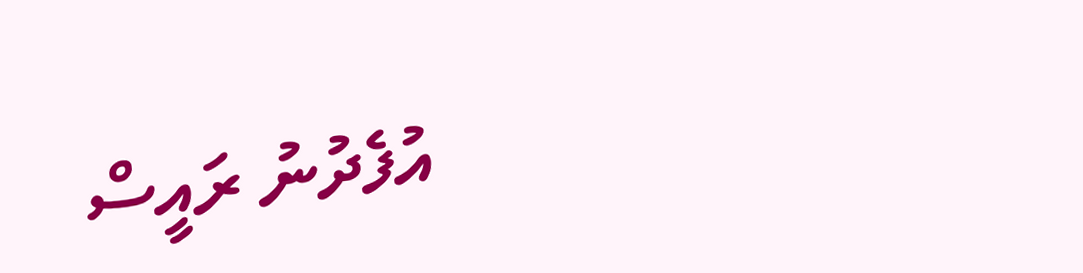އުފެދުނު ރައީސް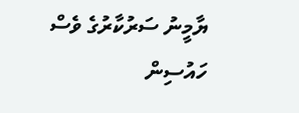ޔާމީނު ސަރުކާރުގެ ވެސް ހައުސިން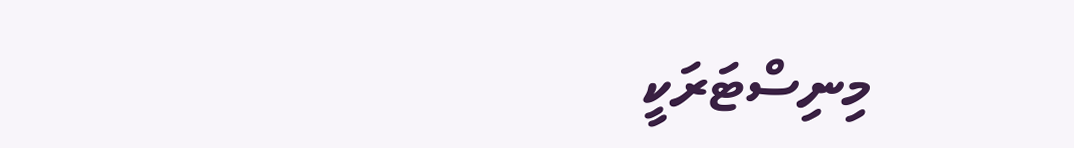މިނިސްޓަރަކީ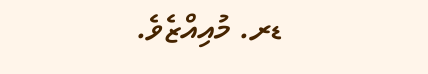ޑރ. މުއިއްޒެވެ.